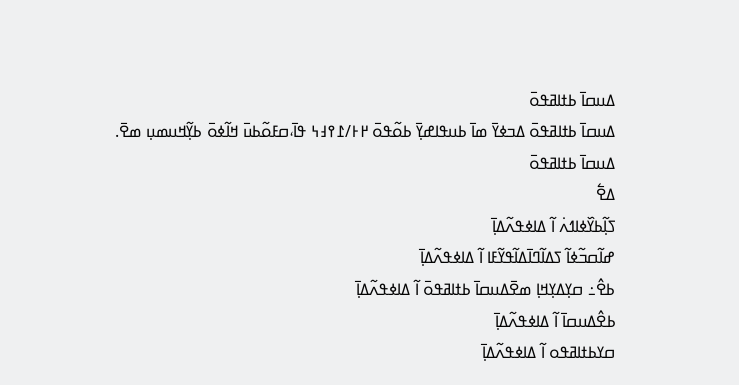ߡߎߛߊ߫ ߕߙߊߥߟߋ߫
ߡߎߛߊ߫ ߕߙߊߥߟߋ߫ ߡߏߦߌ߫ ߘߊ߫ ߕߎߟߊߝߌ߲߫ ߕߋ߬ߟߋ߫ ߂߅/߁߉߃߆ ߟߊ߫،ߛߓߋ߬ߕߎ߫ ߞߊ߬ߦߋ߫ ߕߌ߲߬ߞߎߘߎ߲ ߘߐ߫.
ߡߎߛߊ߫ ߕߙߊߥߟߋ߫
ߡߐ߱
ߖߊ߲߬ߕߌ߰ߦߊߗߍ߭ ߊ߬ ߡߊߦߟߍ߬ߡߊ߲߫
ߝߊ߬ߛߏ߬ߦߊ߬ ߖߡߊ߬ߣߊ߫ߡߊ߬ߟߌ߬ߓߊ ߊ߬ ߡߊߦߟߍ߬ߡߊ߲߫
ߕߐ߮߸ ߛߌ߲ߡߌ߲ߞߊ߲ ߘߐ߫ߡߎߛߊ߫ ߕߙߊߥߟߋ߫ ߊ߬ ߡߊߦߟߍ߬ߡߊ߲߫
ߕߐ߮ߡߎߛߊ߫ ߊ߬ ߡߊߦߟߍ߬ߡߊ߲߫
ߛߌߕߙߊߥߟߋ ߊ߬ ߡߊߦߟߍ߬ߡߊ߲߫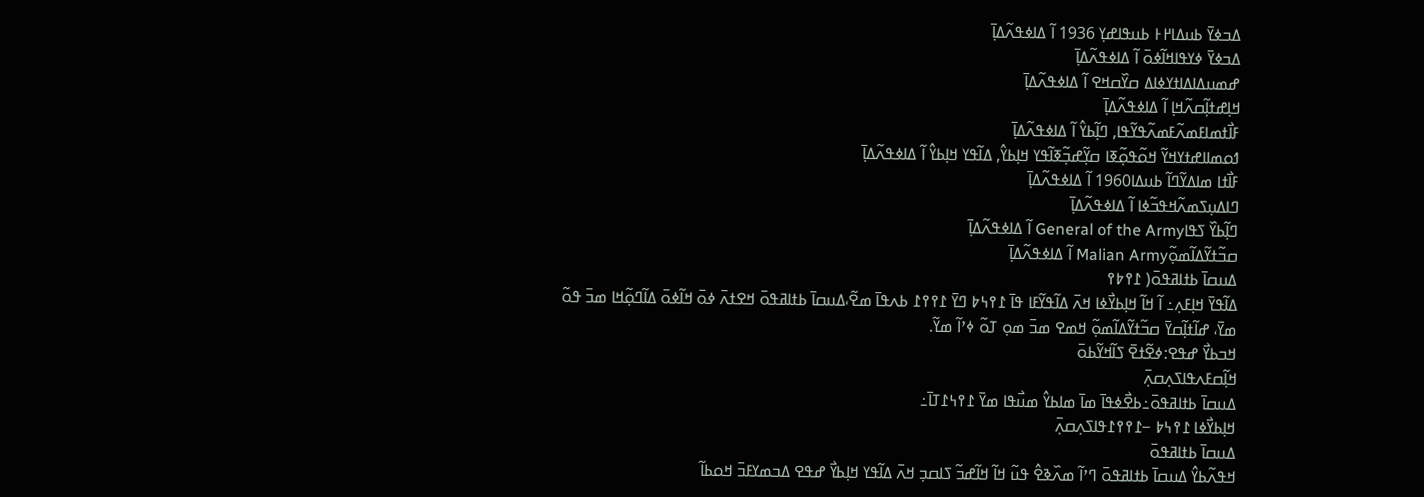ߡߏߦߌ߫ ߕߎߡߊ߂߅ ߕߎߟߊߝߌ߲ 1936 ߊ߬ ߡߊߦߟߍ߬ߡߊ߲߫
ߡߏߦߌ߫ ߦߌߟߊߞߊ߬ߦߋ߫ ߊ߬ ߡߊߦߟߍ߬ߡߊ߲߫
ߝߘߎߡߊߡߊߙߌߦߊߡ ߛߌ߰ߛߞߐ ߊ߬ ߡߊߦߟߍ߬ߡߊ߲߫
ߞߊ߲ߝߙߊ߲߬ߛߍ߬ߞߊ߲ ߊ߬ ߡߊߦߟߍ߬ߡߊ߲߫
ߓߊ߯ߙߘߊߓߘߍ߬ߓߘߍ߬ߟߌ߬ߟߊ, ߣߊ߲߬ߕߌ߮ ߊ߬ ߡߊߦߟߍ߬ߡߊ߲߫
ߗߋߘߊߊߝߙߌߞߌ߬ ߞߋ߬ߟߋ߲߬ߧߊ ߛߌ߲߬ߝߏ߲߬ߧߊ߬ߟߌ ߞߊ߲ߕߌ߮, ߡߊ߬ߟߌ ߞߊ߲ߕߌ߮ ߊ߬ ߡߊߦߟߍ߬ߡߊ߲߫
ߓߊ߯ߙߊ ߘߊߡߌ߬ߣߊ߬ ߕߎߡߊ1960 ߊ߬ ߡߊߦߟߍ߬ߡߊ߲߫
ߣߊߡߎ߲ߖߘߍ߬ߞߟߏ߬ߦߊ ߊ߬ ߡߊߦߟߍ߬ߡߊ߲߫
ߣߊ߲߬ߕߌ߰ ߖߟߊGeneral of the Army ߊ߬ ߡߊߦߟߍ߬ߡߊ߲߫
ߛߏ߬ߙߌ߬ߡߊ߬ߘߋ߲߬Malian Army ߊ߬ ߡߊߦߟߍ߬ߡߊ߲߫
ߡߎߛߊ߫ ߕߙߊߥߟߋ߫( ߁߉߈߉
ߡߊ߬ߟߌ߫ ߞߊ߲ߓߍ߲߸ ߊ߬ ߞߊ߬ ߞߊ߲ߕߌ߯ߦߊ ߞߍ߫ ߡߊ߬ߟߌ߬ߓߊ ߟߊ߫ ߁߉߆߈ ߣߌ߫ ߁߉߉߁ ߕߍߟߊ߫ ߘߐ߬،ߡߎߛߊ߫ ߕߙߊߥߟߋ߫ ߞߐߙߍ߫ ߦߋ߫ ߞߊ߬ߦߋ߫ ߡߊ߬ߣߋ߲߬ߞߊ ߘߏ߫ ߟߋ߬ ߘߌ߫، ߝߊ߬ߙߊ߲߬ߛߌ߫ ߛߏ߬ߙߌ߬ߡߊ߬ߘߋ߲߬ ߞߘߐ ߘߏ߫ ߘߋ߲ ߠߋ߬ ߦߴߊ߬ ߘߌ߬.
ߞߏߕߌ߯ ߝߟߐ:ߦߐ߬ߙߐ߫ ߖߊ߬ߞߌ߬ߕߋ߫
ߞߊ߲߬ߛߓߍߟߊߖߍ߲ߛߍ߲߫
ߡߎߛߊ߫ ߕߙߊߥߟߋ߫߸ߕߐ߯ߦߟߊ߫ ߘߊ߫ ߘߊߕߌ߮ ߘߎ߯ߟߊ ߘߌ߫ ߁߉߆߁ߠߊ߫߸
ߞߊ߲ߕߌ߯ߦߊ ߁߉߆߈ −߁߉߉߁ߟߊߖߍ߲ߛߍ߲߫
ߡߎߛߊ߫ ߕߙߊߥߟߋ߫
ߞߟߍ߬ߕߌ߮ ߡߎߛߊ߫ ߕߙߊߥߟߋ߫ ߣߴߊ߬ ߘߍ߰ߢߐ߮ ߟߎ߬ ߞߊ߬ ߞߊ߬ߝߏ߬ ߖߊߛߏ߲ ߞߍ߫ ߡߊ߬ߟߌ ߞߊ߲ߕߌ߯ ߝߟߐ ߡߏߘߌߓߏ߫ ߞߋߕߊ߬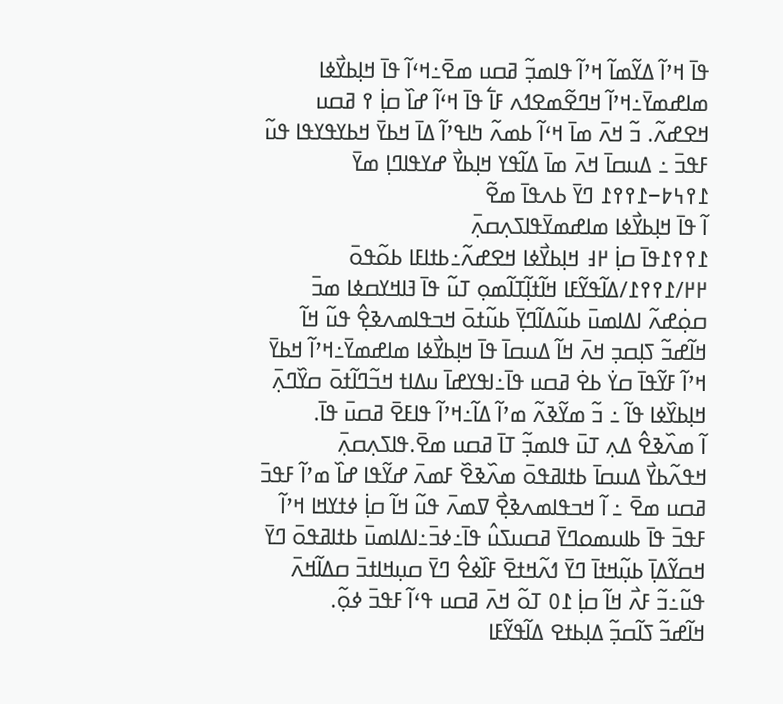ߟߊ߫ ߞߴߊ߬ ߡߌ߬ߘߊ߬ ߞߴߊ߬ ߟߊߘߏ߲߬ ߥߛߎ ߘߐ߫߸ߞߵߊ߬ ߟߊ߫ ߞߊ߲ߕߌ߯ߦߊ ߘߊߝߘߌ߫߸ߞߴߊ߬ ߞߣߐ߬ߘߐߗߍ ߓߊ߱ ߟߊ߫ ߞߵߊ߬ ߝߊ߰ ߛߊ߲߭ ߉ ߥߛߎ ߞߐߝߍ߬. ߏ߬ ߞߍ߫ ߘߊ߫ ߞߵߊ߬ ߕߘߍ߬ ߤߊߟߴߊ߬ ߡߊ߫ ߞߕߌ߫ ߞߕߌߟߌߟߊ ߟߎ߬ ߓߟߏ߫ ߸ ߡߎߛߊ߫ ߞߍ߫ ߘߊ߫ ߡߊ߬ߟߌ ߞߊ߲ߕߌ߯ ߝߌߟߊߣߊ߲ ߘߌ߫ ߁߉߆߈−߁߉߉߁ ߣߌ߫ ߕߍߟߊ߫ ߘߐ߬
ߊ߬ ߟߊ߫ ߞߊ߲ߕߌ߯ߦߊ ߘߊߝߘߌ߫ߟߊߖߍ߲ߛߍ߲߫
߁߉߉߁ߟߊ߫ ߛߊ߲߭ ߂߃ ߞߊ߲ߕߌ߯ߦߊ ߞߐߝߍ߬߸ߕߙߊߓߊ ߕߋ߬ߟߋ߫ ߂߂/߁߉߉߁/ߡߊ߬ߟߌ߬ߓߊ ߞߊ߬ߙߊ߲߬ߠߊ߬ߘߋ߲ ߠߎ߬ ߟߊ߫ ߔߊߞߌߛߦߊ ߘߏ߫ ߛߋ߲߭ߝߍ߬ ߊߡߊߘߎ߫ ߕߎ߬ߡߊ߬ߣߌ߲߫ ߕߎ߬ߙߋ߫ ߞߏߟߊߘߍߢߐ߲߮ ߟߎ߬ ߞߊ߬ ߞߊ߬ߝߏ߬ ߖߊ߲ߛߏ߲ ߞߍ߫ ߞߊ߬ ߡߎߛߊ߫ ߟߊ߫ ߞߊ߲ߕߌ߯ߦߊ ߘߊߝߘߌ߫߸ߞߴߊ߬ ߞߕߌ߫ ߞߴߊ߬ ߓߌ߬ߟߊ߫ ߛߌ߭ ߕߐ߭ ߥߛߎ ߟߊ߫߸ߊߟߌߝߊ߫ ߎߡߊߙ ߞߏ߬ߣߊ߬ߙߋ߫ ߛߌ߰ߣߍ߲߫ ߞߊ߲ߕߌ߰ߦߊ ߟߊ߬ ߸ ߏ߬ ߘߌ߬ߢߍ߬ ߘߴߊ߬ ߡߊ߬߸ߞߴߊ߬ ߟߊߓߐ߫ ߥߛߎ߫ ߟߊ߫.
ߊ߬ ߘߍ߰ߢߐ߮ ߡߍ߲ ߠߎ߫ ߟߊߘߏ߲߬ ߠߊ߫ ߥߛߎ ߘߐ߫.ߟߊߖߍ߲ߛߍ߲߫
ߞߟߍ߬ߕߌ߯ ߡߎߛߊ߫ ߕߙߊߥߟߋ߫ ߘߍ߰ߢߐ߰ ߓߘߍ߫ ߝߌ߬ߟߊ ߝߊ߰ ߘߴߊ߬ ߓߟߏ߫ ߥߛߎ ߘߐ߫ ߸ ߊ߬ ߞߏߟߊߘߍߢߐ߲߯ ߜߘߍ߫ ߟߎ߬ ߞߊ߬ ߛߊ߲߭ ߦߙߌߞߊ ߞߴߊ߬ ߓߟߏ߫ ߟߊ߫ ߕߊߎߘߋߣߌ߫ ߥߛߎߖߎ߮ ߟߊ߫߸ߦߏ߫߸ߊߡߊߘߎ߫ ߕߙߊߥߟߋ߫ ߣߌ߫ ߞߛߌ߬ߡߊ߲߫ ߕߎ߲߬ߞߙߊ߫ ߣߌ߫ ߗߍ߬ߞߙߐ߫ ߓߊ߰ߦߐ߮ ߣߌ߫ ߛߎ߲ߞߊߙߏ߫ ߛߡߊ߬ߞߍ߫ ߟߎ߬߸ߏ߬ ߓߍ߯ ߞߊ߬ ߛߊ߲߭ ߁߀ ߠߋ߬ ߞߍ߫ ߥߛߎ ߟߵߊ߬ ߓߟߏ߫ ߦߋ߲߬.
ߞߊ߬ߝߏ߬ ߖߊ߬ߛߏ߲߬ ߡߊ߲ߕߙߐ ߡߊ߬ߟߌ߬ߓߊ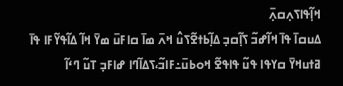ߞߊ߲߬ߟߊߖߍ߲ߛߍ߲߫
ߡߎߛߊ߫ ߟߊ߫ ߞߊ߬ߝߏ߬ ߖߊ߲߬ߛߏ߲ ߡߊ߲߬ߕߙߐ߬ߖߎ߮ ߞߍ߫ ߘߊ߫ ߛߊߓߎ߫ ߘߌ߫ ߞߊ߬ ߡߊ߬ߟߌ߬ߓߊ ߟߊ߫ ߥߙߎߞߌ߫ ߛߌߟߊ ߟߎ߬ ߟߊߟߐ߬ ߞߋߕߎ߫߸ߓߊߏ߬،ߖߡߊ߬ߣߊ ߝߊߓߏ߲ ߠߎ߬ ߣߵߊ߬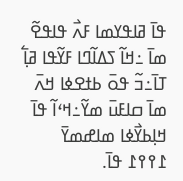ߟߊ߫ ߥߊߟߌߘߊ ߓߍ߯ ߟߊߟߐ߬ ߘߊ߫ ߸ߞߊ߬ ߖߡߊ߬ߣߊ ߓߌ߬ߟߊ ߥߊ߲߱ ߠߊ߫߸ߏ߬ ߟߋ߫ ߕߙߐߦߊ ߞߍ߫ ߘߊ߫ ߛߊߓߎ߫ ߘߌ߬߸ߞߵߊ߬ ߟߊ߫ ߞߊ߲ߕߌ߯ߦߊ ߘߊߝߘߌ߫ ߁߉߉߁ ߟߊ߫.